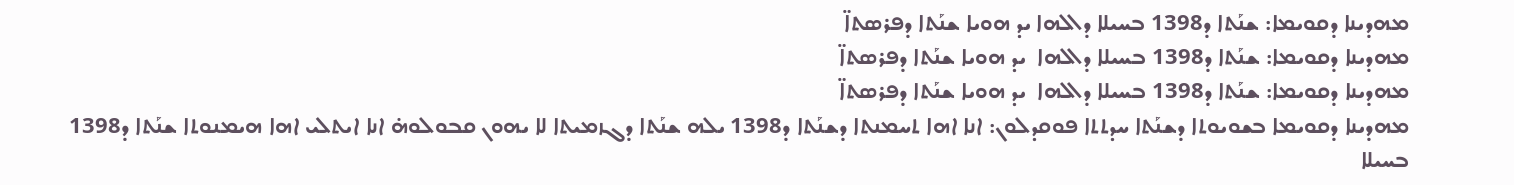ܡܗܕܝܢܐ ܕܩܘܝܡܐ: ܫܢܰܬܐ ܕ1398 ܒܚܝܠܐ ܕܐܠܗܐ ܝܕ ܗܘܝܐ ܫܢܰܬܐ ܕܦܪܣܬܐ̈
ܡܗܕܝܢܐ ܕܩܘܝܡܐ: ܫܢܰܬܐ ܕ1398 ܒܚܝܠܐ ܕܐܠܗܐ  ܝܕ ܗܘܝܐ ܫܢܰܬܐ ܕܦܪܣܬܐ̈
ܡܗܕܝܢܐ ܕܩܘܝܡܐ: ܫܢܰܬܐ ܕ1398 ܒܚܝܠܐ ܕܐܠܗܐ  ܝܕ ܗܘܝܐ ܫܢܰܬܐ ܕܦܪܣܬܐ̈
ܡܗܕܝܢܐ ܕܩܘܝܡܐ ܒܫܘܝܘܬܐ ܕܫܢܰܬܐ ܚܕܬܬܐ ܦܘܩܕܠܘܢ: ܐܢܐ ܐܗܐ ܬܚܡܢܬܐ ܕܫܢܰܬܐ ܕ1398 ܝܠܗ ܫܢܰܬܐ ܕܓܙܡܝܬܐ ܠܐ ܝܗܘܢ ܩܒܘܠܘܗ̇ ܐܢܐ ܐܝܬܠܝ ܐܗܐ ܗܝܡܢܘܬܐ ܫܢܰܬܐ ܕ1398 ܒܚܝܠܐ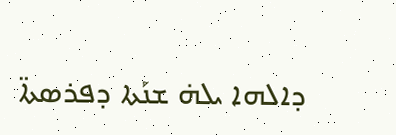ܕܐܠܗܐ ܝܠܗ̇ ܫܢܰܬܐ ܕܦܪܣܬܐ̈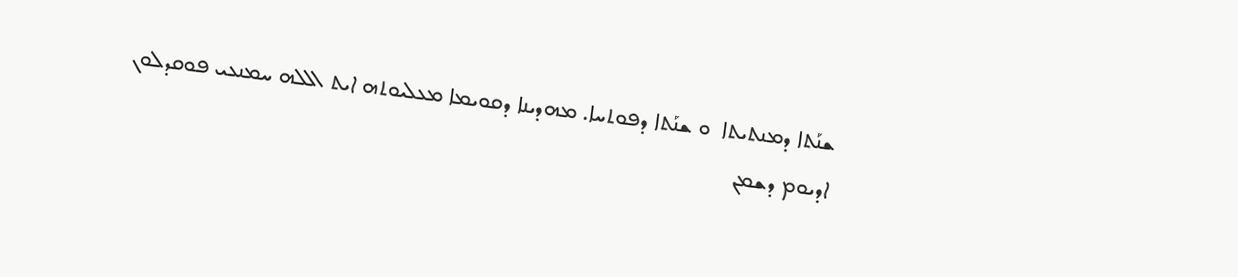ܫܢܰܬܐ ܕܡܢܬܝܬܐ  ܘ ܫܢܰܬܐ ܕܦܘܬܚܐ. ܡܗܕܝܢܐ ܕܩܘܝܡܐ ܡܥܠܝܘܬܗ ܐܝܬ ܐܠܠܗ ܚܡܢܥܝ ܦܘܩܕܠܘܢ ܐܕܝܘܡ ܕܫܡܢ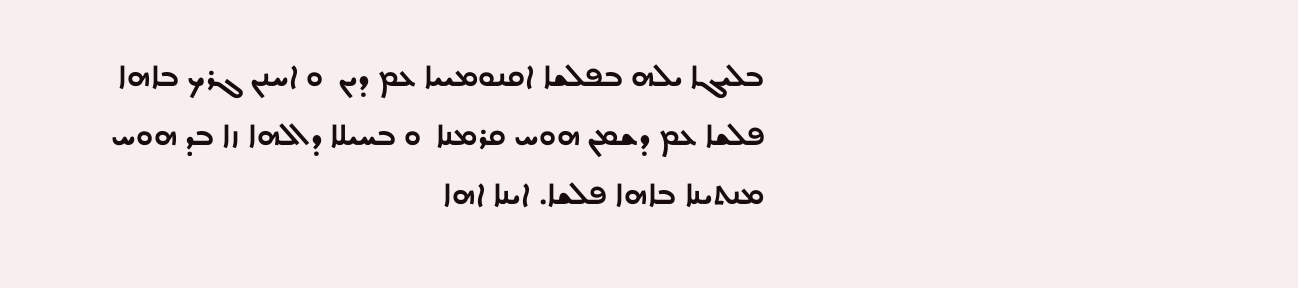ܒܠܝܓܐ ܝܠܗ ܒܦܠܫܐ ܐܩܢܘܡܝܝܐ ܥܡ ܕܝܢ  ܘ ܐܚܢܢ ܓܪܟ ܒܐܗܐ ܦܠܫܐ ܥܡ ܕܫܡܢ ܗܘܚ ܩܪܡܢܐ  ܘ ܒܚܝܠܐ ܕܐܠܗܐ ܙܐ ܒܕ ܗܘܚ ܡܢܬܝܢܐ ܒܐܗܐ ܦܠܫܐ. ܐܝܢܐ ܐܗܐ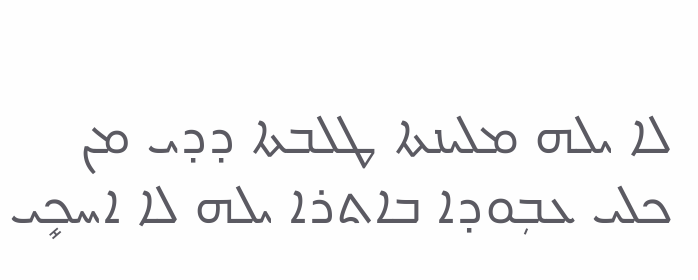ܠܐ ܝܠܗ ܡܠܝܢܬܐ ܛܠܒܬܐ ܕܕܝ ܡܢ ܟܠܝ ܥܒܼܘܕܐ ܒܐܬܪܐ ܝܠܗ ܠܐ ܐܚܟܻܝ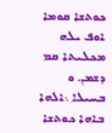ܟܘܬܫܐ ܩܘܡܐ ܐܘܦ ܝܠܗ ܡܟܠܝܬܐ ܩܡ ܕܫܡܢ. ܘ ܒܚܝܠܐ ܆ܐܠܗܐ ܒܐܗܐ ܟܘܬܫܐ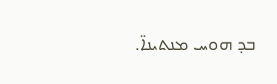ܒܕ ܗܘܚ ܡܢܬܝܢܐ̈.